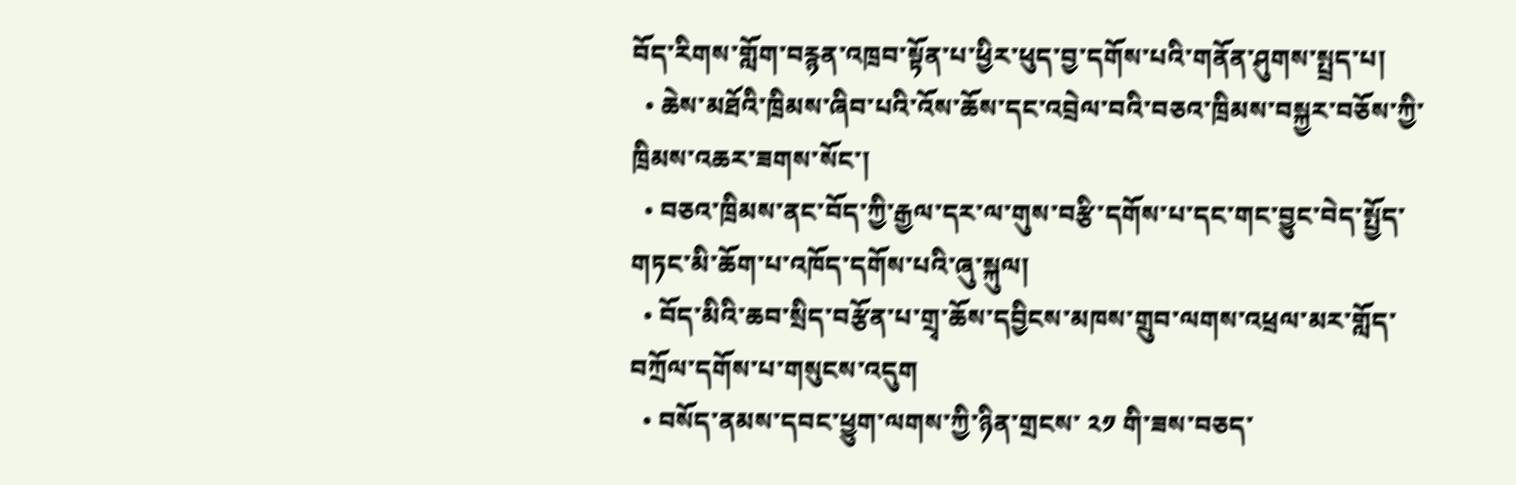བོད་རིགས་གློག་བརྙན་འཁྲབ་སྟོན་པ་ཕྱིར་ཕུད་བྱ་དགོས་པའི་གནོན་ཤུགས་སྤྲད་པ།
  • ཆེས་མཐོའི་ཁྲིམས་ཞིབ་པའི་འོས་ཆོས་དང་འབྲེལ་བའི་བཅའ་ཁྲིམས་བསྐྱར་བཅོས་ཀྱི་ཁྲིམས་འཆར་ཟགས་སོང་།
  • བཅའ་ཁྲིམས་ནང་བོད་ཀྱི་རྒྱལ་དར་ལ་གུས་བརྩི་དགོས་པ་དང་གང་བྱུང་བེད་སྤྱོད་གཏང་མི་ཆོག་པ་འཁོད་དགོས་པའི་ཞུ་སྐུལ།
  • བོད་མིའི་ཆབ་སྲིད་བརྩོན་པ་གྲྭ་ཆོས་དབྱིངས་མཁས་གྲུབ་ལགས་འཕྲལ་མར་གློད་བཀྲོལ་དགོས་པ་གསུངས་འདུག
  • བསོད་ནམས་དབང་ཕྱུག་ལགས་ཀྱི་ཉིན་གྲངས་ ༢༡ གི་ཟས་བཅད་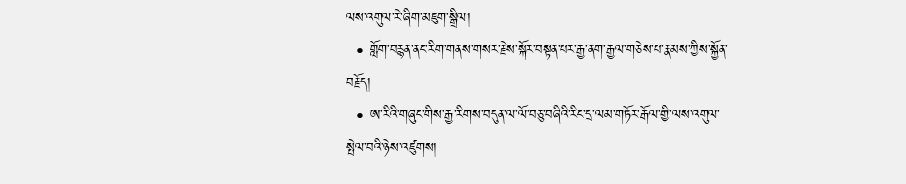ལས་འགུལ་རེ་ཞིག་མཇུག་སྒྲིལ།
  • གློག་བརྙན་ནང་རིག་གནས་གསར་རྗེས་སྐོར་བསྟན་པར་རྒྱ་ནག་རྒྱལ་གཅེས་པ་རྣམས་ཀྱིས་སྐྱོན་བརྗོད།
  • ཨ་རིའི་གཞུང་གིས་རྒྱ་རིགས་བདུན་ལ་ལོ་བཅུ་བཞིའི་རིང་དྲ་ལམ་གཏོར་རྒོལ་གྱི་ལས་འགུལ་སྤེལ་བའི་ཉེས་འཛུགས།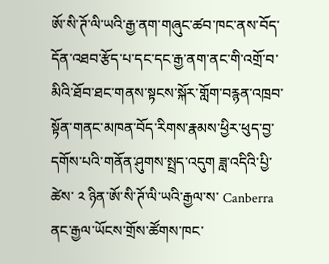ཨོ་སི་ཊོ་ལི་ཡའི་རྒྱ་ནག་གཞུང་ཚབ་ཁང་ནས་བོད་དོན་འཐབ་རྩོད་པ་དང་དང་རྒྱ་ནག་ནང་གི་འགྲོ་བ་མིའི་ཐོབ་ཐང་གནས་སྟངས་སྐོར་གློག་བརྙན་འཁྲབ་སྟོན་གནང་མཁན་བོད་རིགས་རྣམས་ཕྱིར་ཕུད་བྱ་དགོས་པའི་གནོན་ཤུགས་སྤྲད་འདུག ཟླ་འདིའི་པྱི་ཚེས་ ༢ ཉིན་ཨོ་སི་ཊོ་ལི་ཡའི་རྒྱལ་ས་ Canberra ནང་རྒྱལ་ཡོངས་གྲོས་ཚོགས་ཁང་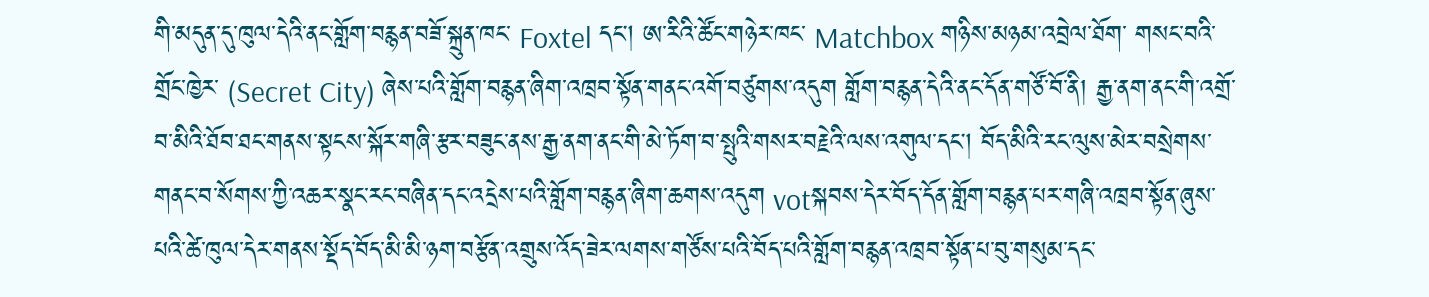གི་མདུན་དུ་ཁུལ་དེའི་ནང་གློག་བརྙན་བཟོ་སྐྲུན་ཁང་ Foxtel དང། ཨ་རིའི་ཚོང་གཉེར་ཁང་ Matchbox གཉིས་མཉམ་འབྲེལ་ཐོག་ གསང་བའི་གྲོང་ཁྱེར་ (Secret City) ཞེས་པའི་གློག་བརྙན་ཞིག་འཁྲབ་སྟོན་གནང་འགོ་བཙུགས་འདུག གློག་བརྙན་དེའི་ནང་དོན་གཙོ་བོ་ནི། རྒྱ་ནག་ནང་གི་འགྲོ་བ་མིའི་ཐོབ་ཐང་གནས་སྟངས་སྐོར་གཞི་རྩར་བཟུང་ནས་རྒྱ་ནག་ནང་གི་མེ་ཏོག་བ་སྤུའི་གསར་བརྗེའི་ལས་འགུལ་དང། བོད་མིའི་རང་ལུས་མེར་བསྲེགས་གནང་བ་སོགས་ཀྱི་འཆར་སྣང་རང་བཞིན་དང་འདྲེས་པའི་གློག་བརྙན་ཞིག་ཆགས་འདུག votསྐབས་དེར་བོད་དོན་གློག་བརྙན་པར་གཞི་འཁྲབ་སྟོན་ཞུས་པའི་ཚེ་ཁུལ་དེར་གནས་སྡོད་བོད་མི་མི་ཉག་བརྩོན་འགྲུས་འོད་ཟེར་ལགས་གཙོས་པའི་བོད་པའི་གློག་བརྙན་འཁྲབ་སྟོན་པ་བུ་གསུམ་དང་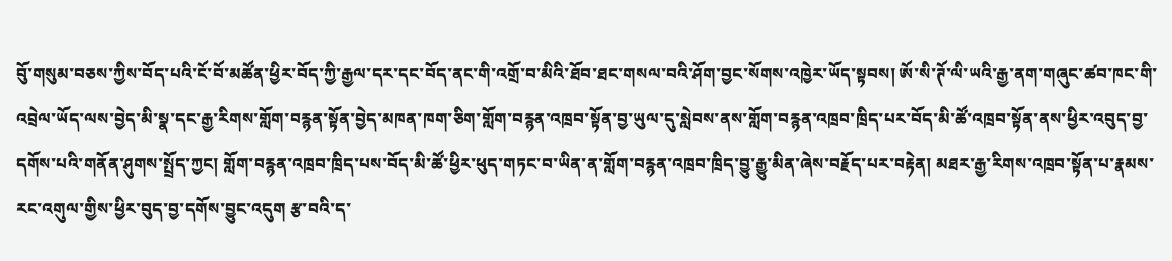བོུ་གསུམ་བཅས་ཀྱིས་བོད་པའི་ངོ་བོ་མཚོན་ཕྱིར་བོད་ཀྱི་རྒྱལ་དར་དང་བོད་ནང་གི་འགྲོ་བ་མིའི་ཐོབ་ཐང་གསལ་བའི་ཤོག་བྱང་སོགས་འཁྱེར་ཡོད་སྟབས། ཨོ་སི་ཊོ་ལི་ཡའི་རྒྱ་ནག་གཞུང་ཚབ་ཁང་གི་འབྲེལ་ཡོད་ལས་བྱེད་མི་སྣ་དང་རྒྱ་རིགས་གློག་བརྙན་སྟོན་བྱེད་མཁན་ཁག་ཅིག་གློག་བརྙན་འཁྲབ་སྟོན་བྱ་ཡུལ་དུ་སླེབས་ནས་གློག་བརྙན་འཁྲབ་ཁྲིད་པར་བོད་མི་ཚོ་འཁྲབ་སྟོན་ནས་ཕྱིར་འབུད་བྱ་དགོས་པའི་གནོན་ཤུགས་སྤྲོད་ཀྱང། གློག་བརྙན་འཁྲབ་ཁྲིད་པས་བོད་མི་ཚོ་ཕྱིར་ཕུད་གཏང་བ་ཡིན་ན་གློག་བརྙན་འཁྲབ་ཁྲིད་བྱུ་རྒྱུ་མིན་ཞེས་བརྗོད་པར་བརྟེན། མཐར་རྒྱ་རིགས་འཁྲབ་སྟོན་པ་རྣམས་རང་འགུལ་གྱིས་ཕྱིར་བུད་བྱ་དགོས་བྱུང་འདུག རྩ་བའི་ད་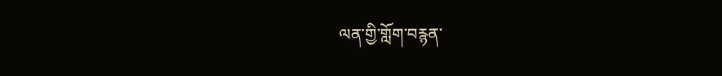ལན་གྱི་གློག་བརྙན་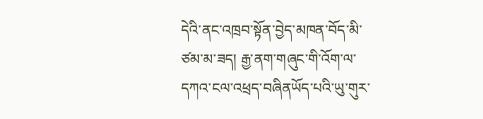དེའི་ནང་འཁྲབ་སྟོན་བྱེད་མཁན་བོད་མི་ཙམ་མ་ཟད། རྒྱ་ནག་གཞུང་གི་འོག་ལ་དཀའ་ངལ་འཕྲད་བཞིནཡོད་པའི་ཡུ་གུར་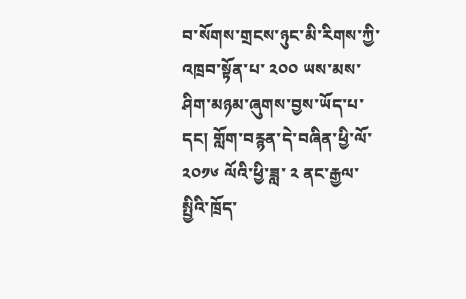བ་སོགས་གྲངས་ཉུང་མི་རིགས་ཀྱི་འཁྲབ་སྟོན་པ་ ༢༠༠ ཡས་མས་ཤིག་མཉམ་ཞུགས་བྱས་ཡོད་པ་དང། གློག་བརྙན་དེ་བཞིན་ཕྱི་ལོ་ ༢༠༡༦ ལོའི་ཕྱི་ཟླ་ ༢ ནང་རྒྱལ་སྤྱིའི་ཁྲོད་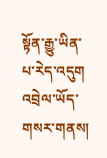སྟོན་རྒྱུ་ཡིན་པ་རེད་འདུག
འབྲེལ་ཡོད་གསར་གནས།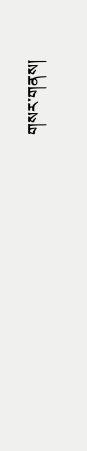གསར་གནས།